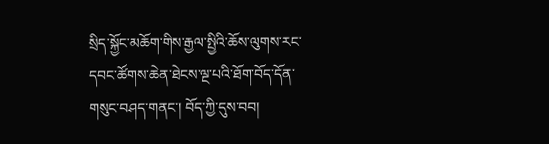སྲིད་སྐྱོང་མཆོག་གིས་རྒྱལ་སྤྱིའི་ཆོས་ལུགས་རང་དབང་ཚོགས་ཆེན་ཐེངས་ལྔ་པའི་ཐོག་བོད་དོན་གསུང་བཤད་གནང་། བོད་ཀྱི་དུས་བབ།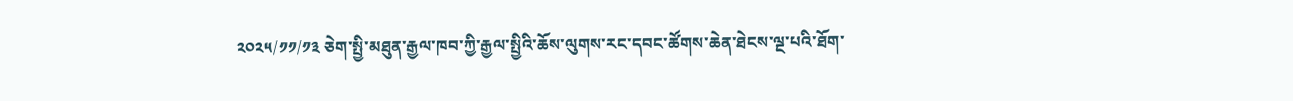༢༠༢༥/༡༡/༡༣ ཅེག་སྤྱི་མཐུན་རྒྱལ་ཁབ་ཀྱི་རྒྱལ་སྤྱིའི་ཆོས་ལུགས་རང་དབང་ཚོགས་ཆེན་ཐེངས་ལྔ་པའི་ཐོག་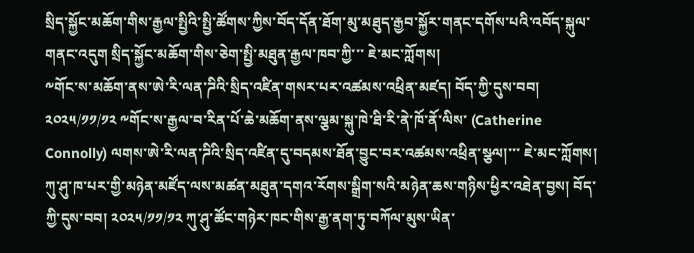སྲིད་སྐྱོང་མཆོག་གིས་རྒྱལ་སྤྱིའི་སྤྱི་ཚོགས་ཀྱིས་བོད་དོན་ཐོག་མུ་མཐུད་རྒྱབ་སྐྱོར་གནང་དགོས་པའི་འབོད་སྐུལ་གནང་འདུག སྲིད་སྐྱོང་མཆོག་གིས་ཅེག་སྤྱི་མཐུན་རྒྱལ་ཁབ་ཀྱི་་་ ཇེ་མང་ཀློགས།
༸གོང་ས་མཆོག་ནས་ཨེ་རི་ལན་ཌིའི་སྲིད་འཛིན་གསར་པར་འཚམས་འཕྲིན་མཛད། བོད་ཀྱི་དུས་བབ། ༢༠༢༥/༡༡/༡༢ ༸གོང་ས་རྒྱལ་བ་རིན་པོ་ཆེ་མཆོག་ནས་ལྕམ་སྐུ་ཁེ་ཐི་རི་ནེ་ཁོ་ནོ་ལིས་ (Catherine Connolly) ལགས་ཨེ་རི་ལན་ཌིའི་སྲིད་འཛིན་དུ་བདམས་ཐོན་བྱུང་བར་འཚམས་འཕྲིན་སྩལ།་་་ ཇེ་མང་ཀློགས།
ཀུ་ཤུ་ཁ་པར་གྱི་མཉེན་མཛོད་ལས་མཚན་མཐུན་དགའ་རོགས་སྒྲིག་སའི་མཉེན་ཆས་གཉིས་ཕྱིར་འཐེན་བྱས། བོད་ཀྱི་དུས་བབ། ༢༠༢༥/༡༡/༡༢ ཀུ་ཤུ་ཚོང་གཉེར་ཁང་གིས་རྒྱ་ནག་ཏུ་བཀོལ་མུས་ཡིན་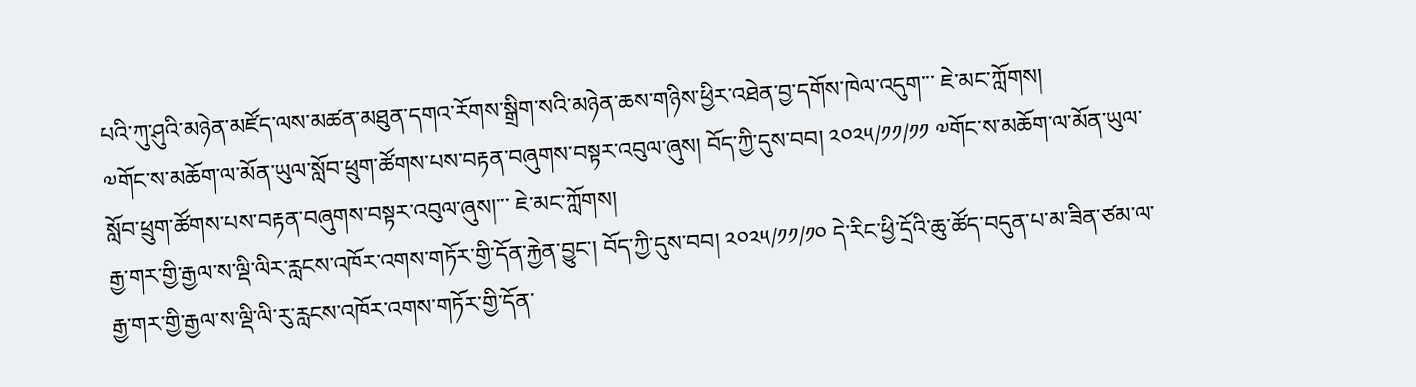པའི་ཀུ་ཤུའི་མཉེན་མཛོད་ལས་མཚན་མཐུན་དགའ་རོགས་སྒྲིག་སའི་མཉེན་ཆས་གཉིས་ཕྱིར་འཐེན་བྱ་དགོས་ཁེལ་འདུག་་་ ཇེ་མང་ཀློགས།
༧གོང་ས་མཆོག་ལ་མོན་ཡུལ་སློབ་ཕྲུག་ཚོགས་པས་བརྟན་བཞུགས་བསྟར་འབུལ་ཞུས། བོད་ཀྱི་དུས་བབ། ༢༠༢༥/༡༡/༡༡ ༧གོང་ས་མཆོག་ལ་མོན་ཡུལ་སློབ་ཕྲུག་ཚོགས་པས་བརྟན་བཞུགས་བསྟར་འབུལ་ཞུས།་་་ ཇེ་མང་ཀློགས།
རྒྱ་གར་གྱི་རྒྱལ་ས་ལྡི་ལིར་རླངས་འཁོར་འགས་གཏོར་གྱི་དོན་རྐྱེན་བྱུང་། བོད་ཀྱི་དུས་བབ། ༢༠༢༥/༡༡/༡༠ དེ་རིང་ཕྱི་དྲོའི་ཆུ་ཚོད་བདུན་པ་མ་ཟིན་ཙམ་ལ་རྒྱ་གར་གྱི་རྒྱལ་ས་ལྡི་ལི་རུ་རླངས་འཁོར་འགས་གཏོར་གྱི་དོན་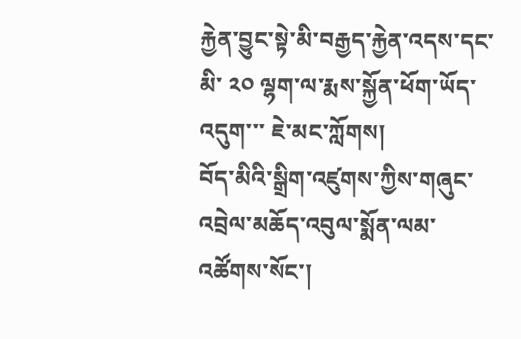རྐྱེན་བྱུང་སྟེ་མི་བརྒྱད་རྐྱེན་འདས་དང་མི་ ༢༠ ལྷག་ལ་རྨས་སྐྱོན་ཕོག་ཡོད་འདུག་་་ ཇེ་མང་ཀློགས།
བོད་མིའི་སྒྲིག་འཛུགས་ཀྱིས་གཞུང་འབྲེལ་མཆོད་འབུལ་སྨོན་ལམ་འཚོགས་སོང་།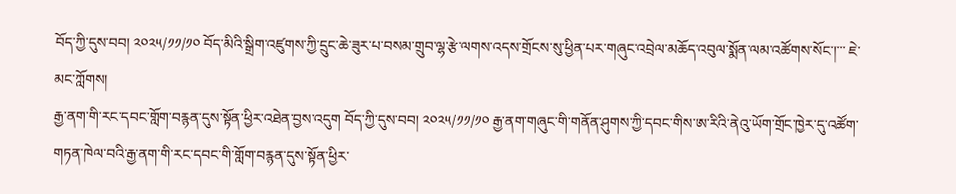བོད་ཀྱི་དུས་བབ། ༢༠༢༥/༡༡/༡༠ བོད་མིའི་སྒྲིག་འཛུགས་ཀྱི་དྲུང་ཆེ་ཟུར་པ་བསམ་གྲུབ་ལྷ་རྩེ་ལགས་འདས་གྲོངས་སུ་ཕྱིན་པར་གཞུང་འབྲེལ་མཆོད་འབུལ་སྨོན་ལམ་འཚོགས་སོང་།་་་ ཇེ་མང་ཀློགས།
རྒྱ་ནག་གི་རང་དབང་གློག་བརྙན་དུས་སྟོན་ཕྱིར་འཐེན་བྱས་འདུག བོད་ཀྱི་དུས་བབ། ༢༠༢༥/༡༡/༡༠ རྒྱ་ནག་གཞུང་གི་གནོན་ཤུགས་ཀྱི་དབང་གིས་ཨ་རིའི་ནེའུ་ཡོག་གྲོང་ཁྱེར་དུ་འཚོག་གཏན་ཁེལ་བའི་རྒྱ་ནག་གི་རང་དབང་གི་གློག་བརྙན་དུས་སྟོན་ཕྱིར་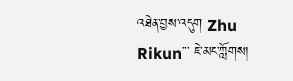འཐེན་བྱས་འདུག Zhu Rikun་་་ ཇེ་མང་ཀློགས།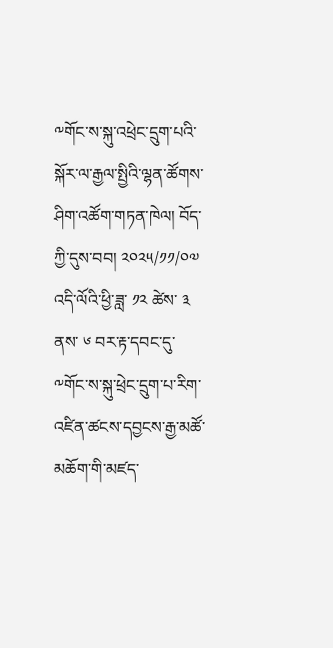༸གོང་ས་སྐུ་འཕྲེང་དྲུག་པའི་སྐོར་ལ་རྒྱལ་སྤྱིའི་ལྷན་ཚོགས་ཤིག་འཚོག་གཏན་ཁེལ། བོད་ཀྱི་དུས་བབ། ༢༠༢༥/༡༡/༠༧ འདི་ལོའི་ཕྱི་ཟླ་ ༡༢ ཚེས་ ༣ ནས་ ༦ བར་རྟ་དབང་དུ་༸གོང་ས་སྐུ་ཕྲེང་དྲུག་པ་རིག་འཛིན་ཚངས་དབྱངས་རྒྱ་མཚོ་མཆོག་གི་མཛད་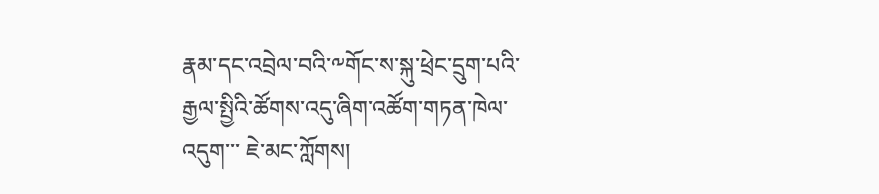རྣམ་དང་འབྲེལ་བའི་༸གོང་ས་སྐུ་ཕྲེང་དྲུག་པའི་རྒྱལ་སྤྱིའི་ཚོགས་འདུ་ཞིག་འཚོག་གཏན་ཁེལ་འདུག་་་ ཇེ་མང་ཀློགས།